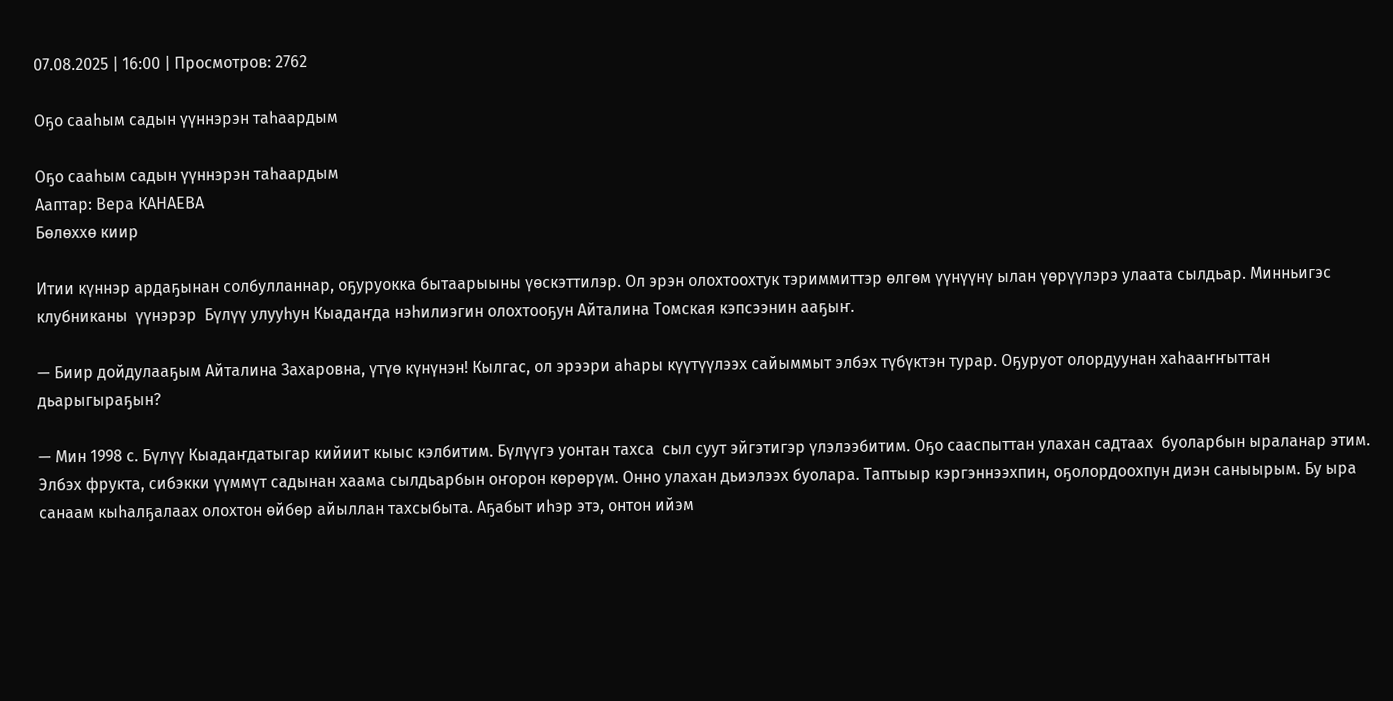07.08.2025 | 16:00 | Просмотров: 2762

Оҕо сааһым садын үүннэрэн таһаардым

Оҕо сааһым садын үүннэрэн таһаардым
Ааптар: Вера КАНАЕВА
Бөлөххө киир

Итии күннэр ардаҕынан солбулланнар, оҕуруокка бытаарыыны үөскэттилэр. Ол эрэн олохтоохтук тэриммиттэр өлгөм үүнүүнү ылан үөрүүлэрэ улаата сылдьар. Минньигэс клубниканы  үүнэрэр  Бүлүү улууһун Кыадаҥда нэһилиэгин олохтооҕун Айталина Томская кэпсээнин ааҕыҥ.

— Биир дойдулааҕым Айталина Захаровна, үтүө күнүнэн! Кылгас, ол эрээри аһары күүтүүлээх сайыммыт элбэх түбүктэн турар. Оҕуруот олордуунан хаһааҥҥыттан дьарыгыраҕын?

— Мин 1998 с. Бүлүү Кыадаҥдатыгар кийиит кыыс кэлбитим. Бүлүүгэ уонтан тахса  сыл суут эйгэтигэр үлэлээбитим. Оҕо сааспыттан улахан садтаах  буоларбын ыраланар этим. Элбэх фрукта, сибэкки үүммүт садынан хаама сылдьарбын оҥорон көрөрүм. Онно улахан дьиэлээх буолара. Таптыыр кэргэннээхпин, оҕолордоохпун диэн саныырым. Бу ыра санаам кыһалҕалаах олохтон өйбөр айыллан тахсыбыта. Аҕабыт иһэр этэ, онтон ийэм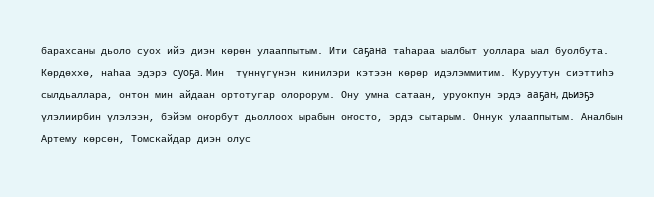барахсаны дьоло суох ийэ диэн көрөн улааппытым. Ити саҕана таһараа ыалбыт уоллара ыал буолбута. Көрдөххө, наһаа эдэрэ суоҕа. Мин  түннүгүнэн кинилэри кэтээн көрөр идэлэммитим. Куруутун сиэттиһэ сылдьаллара, онтон мин айдаан ортотугар олорорум. Ону умна сатаан, уруокпун эрдэ ааҕан, дьиэҕэ үлэлиирбин үлэлээн, бэйэм оҥорбут дьоллоох ырабын оҥосто, эрдэ сытарым. Оннук улааппытым. Аналбын Артему көрсөн, Томскайдар диэн олус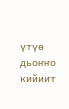үтүө дьоҥҥо кийиит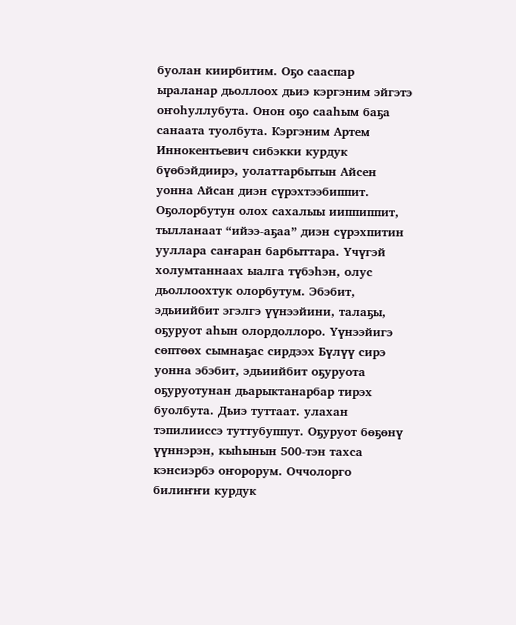буолан киирбитим. Оҕо сааспар ыраланар дьоллоох дьиэ кэргэним эйгэтэ оҥоһуллубута. Онон оҕо сааһым баҕа санаата туолбута. Кэргэним Артем Иннокентьевич сибэкки курдук бүөбэйдиирэ, уолаттарбытын Айсен уонна Айсан диэн сүрэхтээбиппит. Оҕолорбутун олох сахалыы ииппиппит, тылланаат “ийээ-аҕаа” диэн сүрэхпитин ууллара саҥаран барбыттара. Үчүгэй холумтаннаах ыалга түбэһэн, олус дьоллоохтук олорбутум. Эбэбит, эдьиийбит эгэлгэ үүнээйини, талаҕы, оҕуруот аһын олордоллоро. Үүнээйигэ сөптөөх сымнаҕас сирдээх Бүлүү сирэ уонна эбэбит, эдьиийбит оҕуруота оҕуруотунан дьарыктанарбар тирэх буолбута. Дьиэ туттаат. улахан тэпилииссэ туттубуппут. Оҕуруот бөҕөнү үүннэрэн, кыһынын 500-тэн тахса кэнсиэрбэ оҥорорум. Оччолорго  билиҥҥи курдук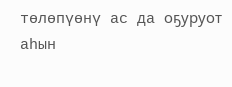төлөпүөнү ас да оҕуруот аһын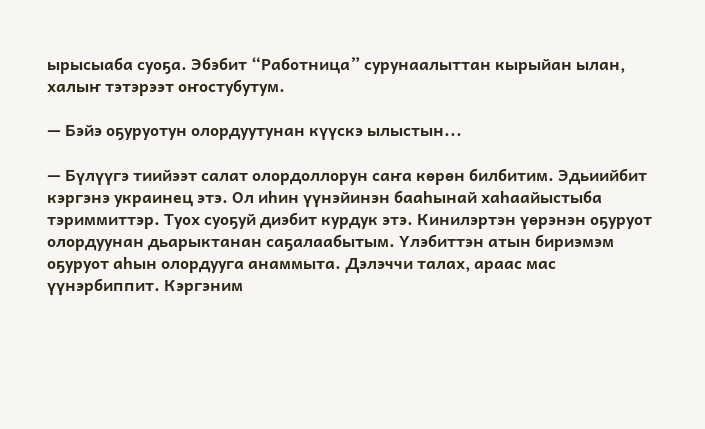ырысыаба суоҕа. Эбэбит “Работница” сурунаалыттан кырыйан ылан, халыҥ тэтэрээт оҥостубутум.

— Бэйэ оҕуруотун олордуутунан күүскэ ылыстын...

— Бүлүүгэ тиийээт салат олордоллорун саҥа көрөн билбитим. Эдьиийбит кэргэнэ украинец этэ. Ол иһин үүнэйинэн бааһынай хаһаайыстыба тэриммиттэр. Туох суоҕуй диэбит курдук этэ. Кинилэртэн үөрэнэн оҕуруот олордуунан дьарыктанан саҕалаабытым. Үлэбиттэн атын бириэмэм оҕуруот аһын олордууга анаммыта. Дэлэччи талах, араас мас үүнэрбиппит. Кэргэним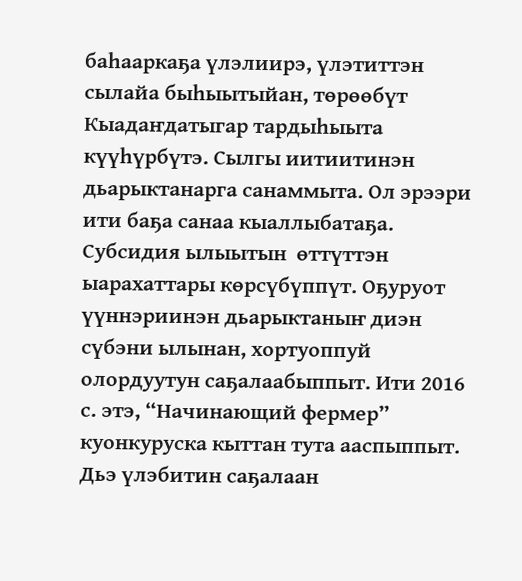баһааркаҕа үлэлиирэ, үлэтиттэн сылайа быһыытыйан, төрөөбүт Кыадаҥдатыгар тардыһыыта күүһүрбүтэ. Сылгы иитиитинэн дьарыктанарга санаммыта. Ол эрээри ити баҕа санаа кыаллыбатаҕа. Субсидия ылыытын  өттүттэн ыарахаттары көрсүбүппүт. Оҕуруот үүннэриинэн дьарыктаныҥ диэн сүбэни ылынан, хортуоппуй олордуутун саҕалаабыппыт. Ити 2016 с. этэ, “Начинающий фермер” куонкуруска кыттан тута ааспыппыт. Дьэ үлэбитин саҕалаан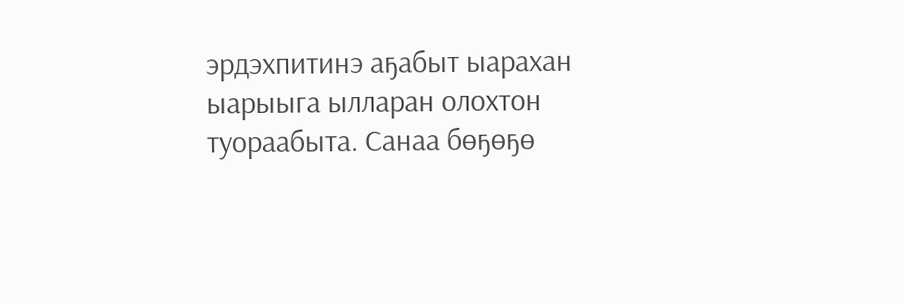эрдэхпитинэ аҕабыт ыарахан ыарыыга ылларан олохтон туораабыта. Санаа бөҕөҕө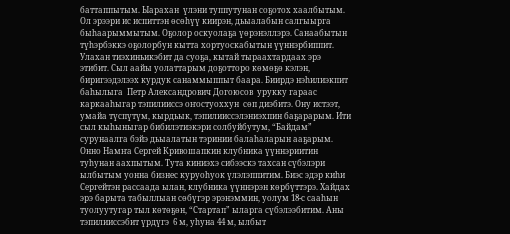баттаппытым. Ыарахан  үлэни туппутунан соҕотох хаалбытым. Ол эрээри ис испиттэн өсөһүү киирэн, дьыалабын салгыырга быһаарыммытым. Оҕолор оскуолаҕа үөрэнэллэрэ. Санаабытын түһэрбэккэ оҕолорбун кытта хортуоскабытын үүннэрбиппит. Улахан тиэхиньикэбит да суоҕа, кытай тыраахтардаах эрэ этибит. Сыл аайы уолаттарым доҕотторо көмөҕө кэлэн, биригээдэлээх курдук санаммыппыт баара. Биирдэ нэһилиэкпит баһылыга  Петр Александрович Догоюсов  урукку гараас каркааһыгар тэпилииссэ оҥостуоххун  сөп диэбитэ. Ону истээт, умайа түспүтүм, кырдьык, тэпилииссэлэниэхпин баҕарарым. Ити сыл кыһыныгар бибилэтиэкэри солбуйбутум, “Байдам” сурунаалга бэйэ дьыалатын тэринии балаһаларын ааҕарым. Онно Намҥа Сергей Кривошапкин клубника үүннэриитин туһунан аахпытым. Тута киниэхэ сибээскэ тахсан сүбэлэри ылбытым уонна бизнес куруоһуок үлэлэппитим. Биэс эдэр киһи Сергейтэн рассаада ылан, клубника үүннэрэн көрбүттэрэ. Хайдах эрэ барыта табыллыан сөбүгэр эрэнэммин, уолум 18-с сааһын туолуутугар тыл көтөҕөн, “Стартап” ыларга сүбэлээбитим. Аны тэпилииссэбит үрдүгэ  6 м, уһуна 44 м, ылбыт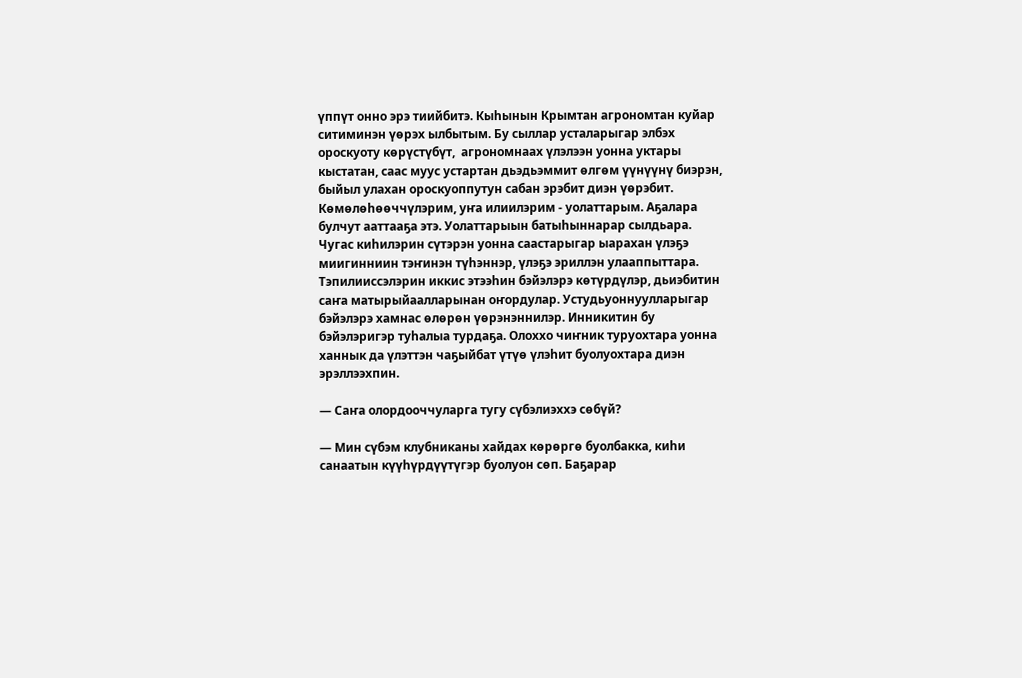үппүт онно эрэ тиийбитэ. Кыһынын Крымтан агрономтан куйар ситиминэн үөрэх ылбытым. Бу сыллар усталарыгар элбэх ороскуоту көрүстүбүт,  агрономнаах үлэлээн уонна уктары кыстатан, саас муус устартан дьэдьэммит өлгөм үүнүүнү биэрэн, быйыл улахан ороскуоппутун сабан эрэбит диэн үөрэбит. Көмөлөһөөччүлэрим, уҥа илиилэрим - уолаттарым. Аҕалара булчут ааттааҕа этэ. Уолаттарыын батыһыннарар сылдьара. Чугас киһилэрин сүтэрэн уонна саастарыгар ыарахан үлэҕэ миигинниин тэҥинэн түһэннэр, үлэҕэ эриллэн улааппыттара. Тэпилииссэлэрин иккис этээһин бэйэлэрэ көтүрдүлэр, дьиэбитин саҥа матырыйаалларынан оҥордулар. Устудьуоннуулларыгар бэйэлэрэ хамнас өлөрөн үөрэнэннилэр. Инникитин бу бэйэлэригэр туһалыа турдаҕа. Олоххо чиҥник туруохтара уонна ханнык да үлэттэн чаҕыйбат үтүө үлэһит буолуохтара диэн эрэллээхпин.

— Саҥа олордооччуларга тугу сүбэлиэххэ сөбүй?

— Мин сүбэм клубниканы хайдах көрөргө буолбакка, киһи санаатын күүһүрдүүтүгэр буолуон сөп. Баҕарар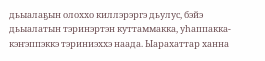дьыалаҕын олоххо киллэрэргэ дьулус, бэйэ дьыалатын тэринэртэн куттаммакка, уһаппакка-кэҥэппэккэ тэриниэххэ наада. Ыарахаттар ханна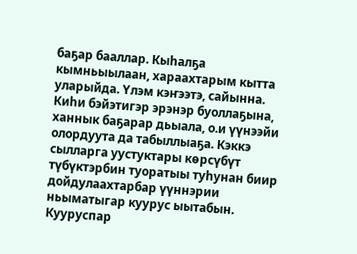баҕар бааллар. Кыһалҕа кымньыылаан, хараахтарым кытта уларыйда. Үлэм кэҥээтэ, сайынна. Киһи бэйэтигэр эрэнэр буоллаҕына, ханнык баҕарар дьыала, о.и үүнээйи олордуута да табыллыаҕа. Кэккэ сылларга уустуктары көрсүбүт түбүктэрбин туоратыы туһунан биир дойдулаахтарбар үүннэрии ньыматыгар куурус ыытабын. Кууруспар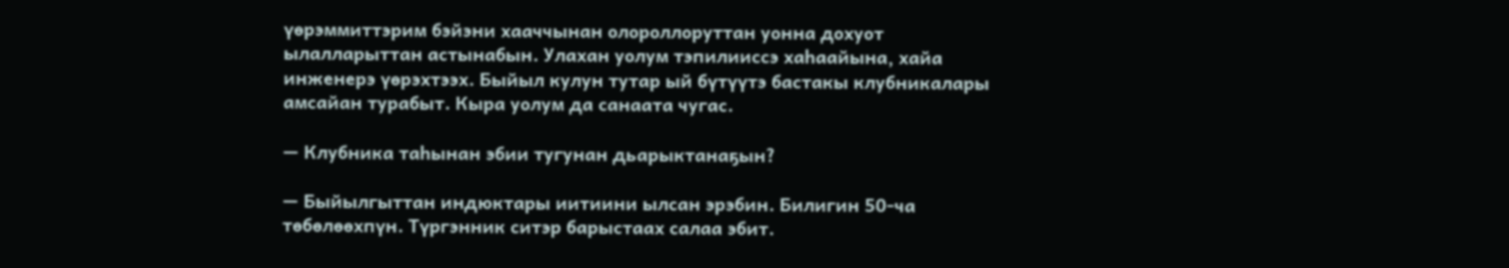үөрэммиттэрим бэйэни хааччынан олороллоруттан уонна дохуот ылалларыттан астынабын. Улахан уолум тэпилииссэ хаһаайына, хайа инженерэ үөрэхтээх. Быйыл кулун тутар ый бүтүүтэ бастакы клубникалары амсайан турабыт. Кыра уолум да санаата чугас.

— Клубника таһынан эбии тугунан дьарыктанаҕын?

— Быйылгыттан индюктары иитиини ылсан эрэбин. Билигин 50-ча төбөлөөхпүн. Түргэнник ситэр барыстаах салаа эбит.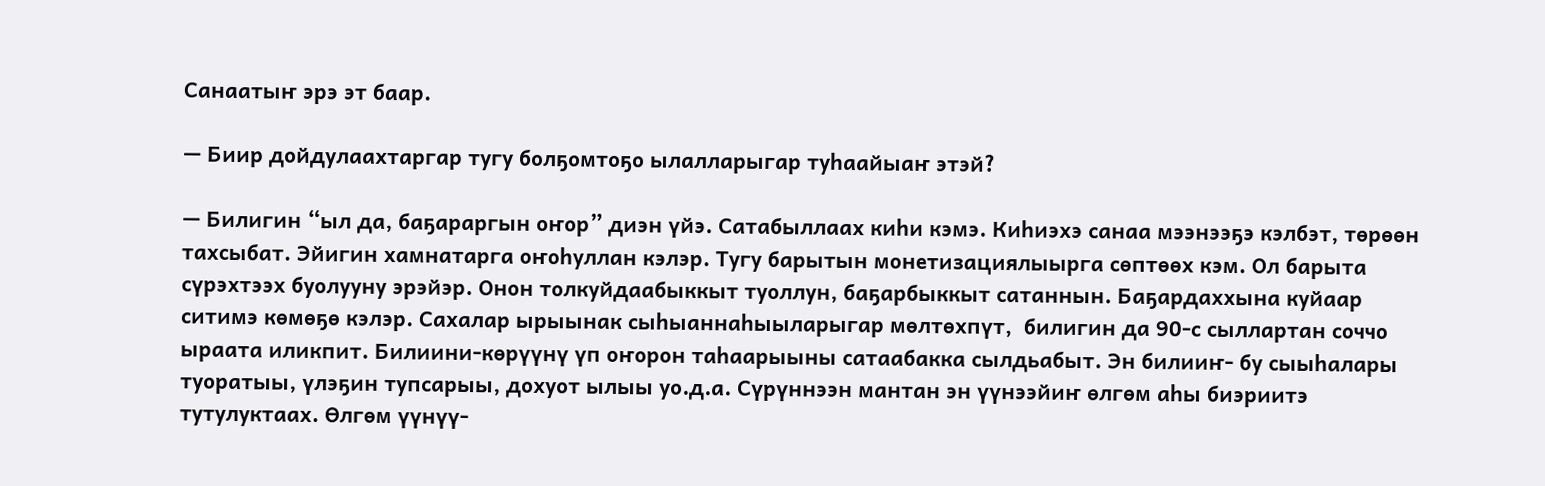Санаатыҥ эрэ эт баар.

— Биир дойдулаахтаргар тугу болҕомтоҕо ылалларыгар туһаайыаҥ этэй?

— Билигин “ыл да, баҕараргын оҥор” диэн үйэ. Сатабыллаах киһи кэмэ. Киһиэхэ санаа мээнээҕэ кэлбэт, төрөөн тахсыбат. Эйигин хамнатарга оҥоһуллан кэлэр. Тугу барытын монетизациялыырга сөптөөх кэм. Ол барыта сүрэхтээх буолууну эрэйэр. Онон толкуйдаабыккыт туоллун, баҕарбыккыт сатаннын. Баҕардаххына куйаар ситимэ көмөҕө кэлэр. Сахалар ырыынак сыһыаннаһыыларыгар мөлтөхпүт,  билигин да 90-с сыллартан соччо ыраата иликпит. Билиини-көрүүнү үп оҥорон таһаарыыны сатаабакка сылдьабыт. Эн билииҥ- бу сыыһалары туоратыы, үлэҕин тупсарыы, дохуот ылыы уо.д.а. Сүрүннээн мантан эн үүнээйиҥ өлгөм аһы биэриитэ тутулуктаах. Өлгөм үүнүү-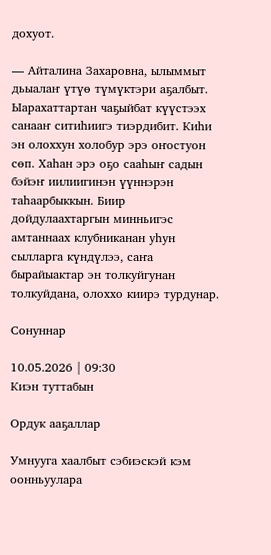дохуот.

— Айталина Захаровна, ылыммыт дьыалаҥ үтүө түмүктэри аҕалбыт. Ыарахаттартан чаҕыйбат күүстээх санааҥ ситиһиигэ тиэрдибит. Киһи эн олоххун холобур эрэ оҥостуон сөп. Хаһан эрэ оҕо сааһыҥ садын бэйэҥ иилиигинэн үүннэрэн таһаарбыккын. Биир дойдулаахтаргын минньигэс амтаннаах клубниканан уһун сылларга күндүлээ, саҥа бырайыактар эн толкуйгунан толкуйдана, олоххо киирэ турдунар.

Сонуннар

10.05.2026 | 09:30
Киэн туттабын

Ордук ааҕаллар

Умнууга хаалбыт сэбиэскэй кэм оонньуулара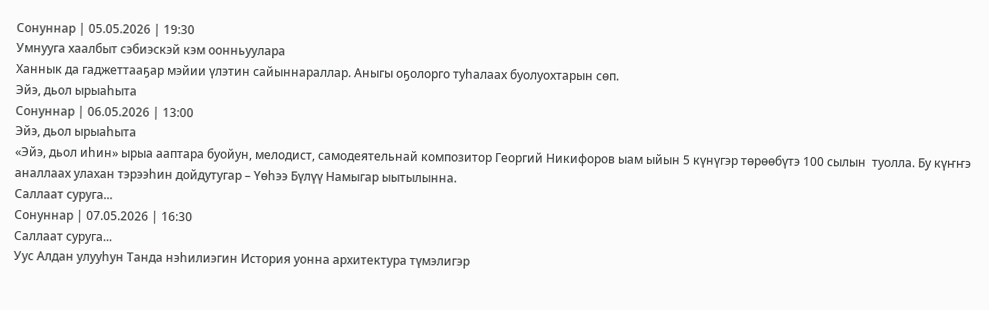Сонуннар | 05.05.2026 | 19:30
Умнууга хаалбыт сэбиэскэй кэм оонньуулара
Ханнык да гаджеттааҕар мэйии үлэтин сайыннараллар. Аныгы оҕолорго туһалаах буолуохтарын сөп.
Эйэ, дьол ырыаһыта
Сонуннар | 06.05.2026 | 13:00
Эйэ, дьол ырыаһыта
«Эйэ, дьол иhин» ырыа ааптара буойун, мелодист, самодеятельнай композитор Георгий Никифоров ыам ыйын 5 күнүгэр төрөөбүтэ 100 сылын  туолла. Бу күҥҥэ аналлаах улахан тэрээһин дойдутугар – Үөһээ Бүлүү Намыгар ыытылынна.
Саллаат суруга...
Сонуннар | 07.05.2026 | 16:30
Саллаат суруга...
Уус Алдан улууһун Танда нэһилиэгин История уонна архитектура түмэлигэр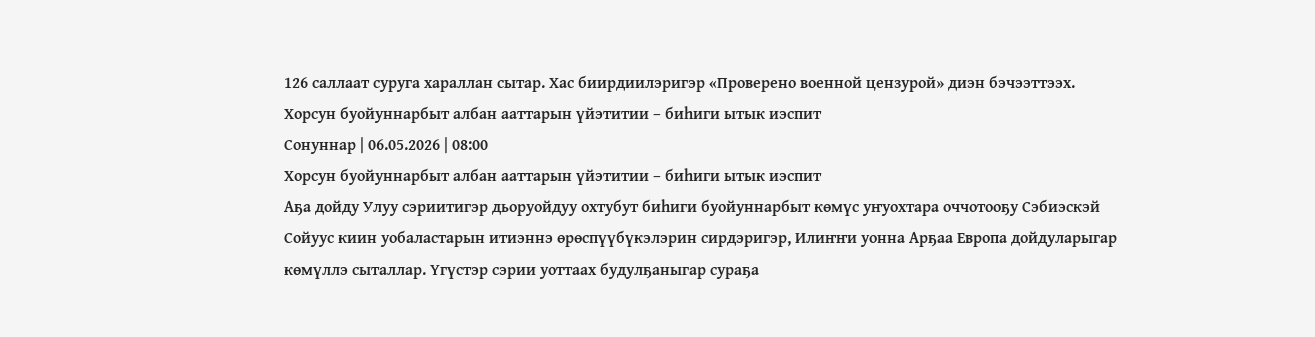126 саллаат суруга хараллан сытар. Хас биирдиилэригэр «Проверено военной цензурой» диэн бэчээттээх.
Хорсун буойуннарбыт албан ааттарын үйэтитии – биһиги ытык иэспит
Сонуннар | 06.05.2026 | 08:00
Хорсун буойуннарбыт албан ааттарын үйэтитии – биһиги ытык иэспит
Аҕа дойду Улуу сэриитигэр дьоруойдуу охтубут биһиги буойуннарбыт көмүс уҥуохтара оччотооҕу Сэбиэскэй Сойуус киин уобаластарын итиэннэ өрөспүүбүкэлэрин сирдэригэр, Илиҥҥи уонна Арҕаа Европа дойдуларыгар көмүллэ сыталлар. Үгүстэр сэрии уоттаах будулҕаныгар сураҕа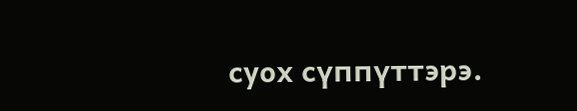суох сүппүттэрэ.